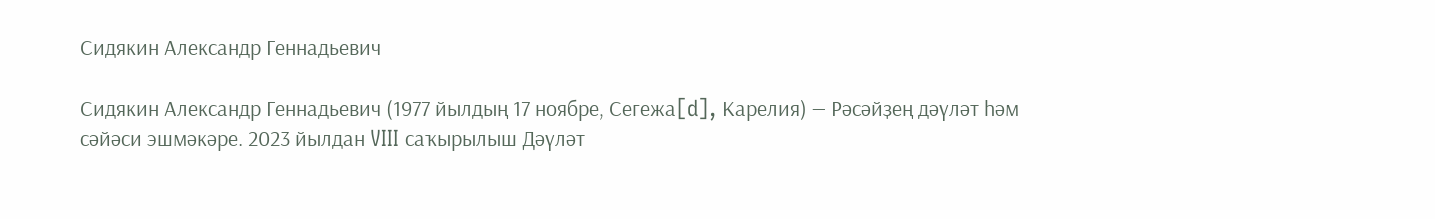Сидякин Александр Геннадьевич

Сидякин Александр Геннадьевич (1977 йылдың 17 ноябре, Сегежа[d], Карелия) — Рәсәйҙең дәүләт һәм сәйәси эшмәкәре. 2023 йылдан VIII саҡырылыш Дәүләт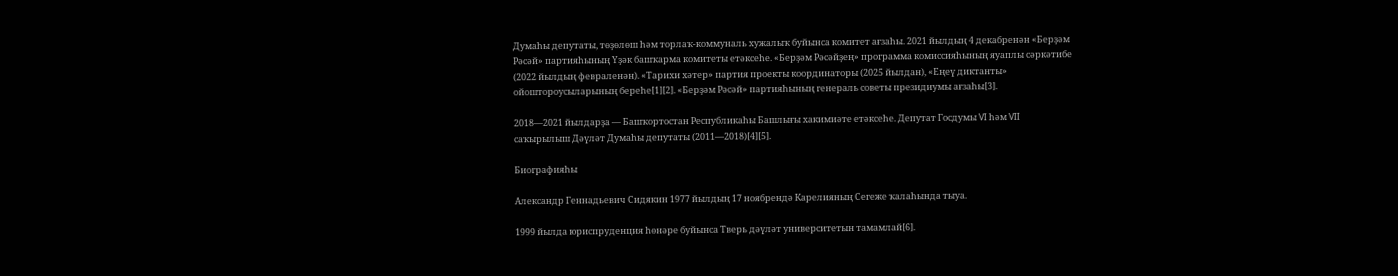Думаһы депутаты, төҙөлөш һәм торлаҡ-коммуналь хужалыҡ буйынса комитет ағзаһы. 2021 йылдың 4 декабренән «Берҙәм Рәсәй» партияһының Үҙәк башҡарма комитеты етәксеһе. «Берҙәм Рәсәйҙең» программа комиссияһының яуаплы сәркәтибе (2022 йылдың февраленән). «Тарихи хәтер» партия проекты координаторы (2025 йылдан), «Еңеү диктанты» ойоштороусыларының береһе[1][2]. «Берҙәм Рәсәй» партияһының генераль советы президиумы ағзаһы[3].

2018—2021 йылдарҙа — Башҡортостан Республикаһы Башлығы хакимиәте етәксеһе. Депутат Госдумы VI һәм VII саҡырылыш Дәүләт Думаһы депутаты (2011—2018)[4][5].

Биографияһы

Александр Геннадьевич Сидякин 1977 йылдың 17 ноябрендә Карелияның Сегеже ҡалаһында тыуа.

1999 йылда юриспруденция һөнәре буйынса Тверь дәүләт университетын тамамлай[6].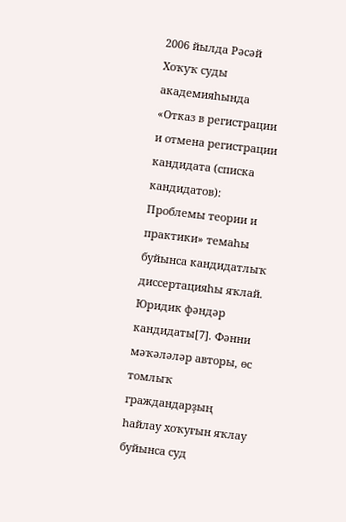2006 йылда Рәсәй Хоҡуҡ суды академияһында «Отказ в регистрации и отмена регистрации кандидата (списка кандидатов): Проблемы теории и практики» темаһы буйынса кандидатлыҡ диссертацияһы яҡлай. Юридик фәндәр кандидаты[7]. Фәнни мәҡәләләр авторы, өс томлыҡ граждандарҙың һайлау хоҡуғын яҡлау буйынса суд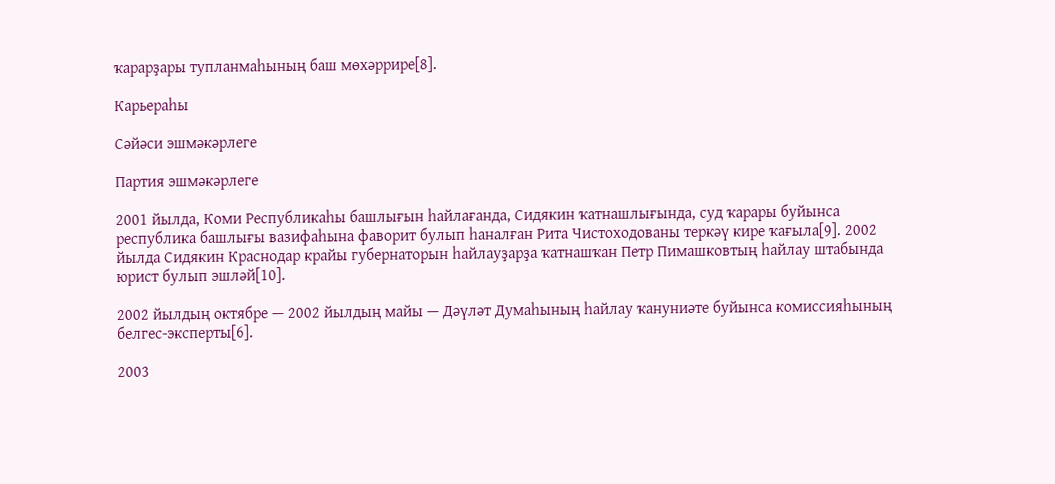ҡарарҙары тупланмаһының баш мөхәррире[8].

Карьераһы

Сәйәси эшмәкәрлеге

Партия эшмәкәрлеге

2001 йылда, Коми Республикаһы башлығын һайлағанда, Сидякин ҡатнашлығында, суд ҡарары буйынса республика башлығы вазифаһына фаворит булып һаналған Рита Чистоходованы теркәү кире ҡағыла[9]. 2002 йылда Сидякин Краснодар крайы губернаторын һайлауҙарҙа ҡатнашҡан Петр Пимашковтың һайлау штабында юрист булып эшләй[10].

2002 йылдың октябре — 2002 йылдың майы — Дәүләт Думаһының һайлау ҡануниәте буйынса комиссияһының белгес-эксперты[6].

2003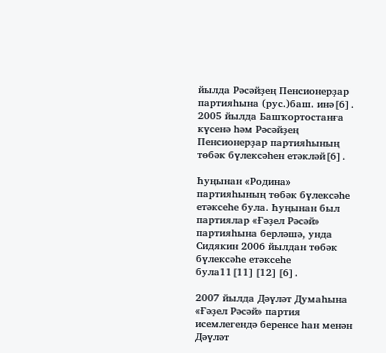йылда Рәсәйҙең Пенсионерҙар партияһына (рус.)баш. инә[6]. 2005 йылда Башҡортостанға күсенә һәм Рәсәйҙең Пенсионерҙар партияһының төбәк бүлексәһен етәкләй[6].

Һуңынан «Родина» партияһының төбәк бүлексәһе етәксеһе була. Һуңынан был партиялар «Ғәҙел Рәсәй» партияһына берләшә, унда Сидякин 2006 йылдан төбәк бүлексәһе етәксеһе була11[11][12][6].

2007 йылда Дәүләт Думаһына «Ғәҙел Рәсәй» партия исемлегендә беренсе һан менән Дәүләт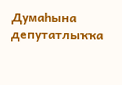Думаһына депутатлыҡҡа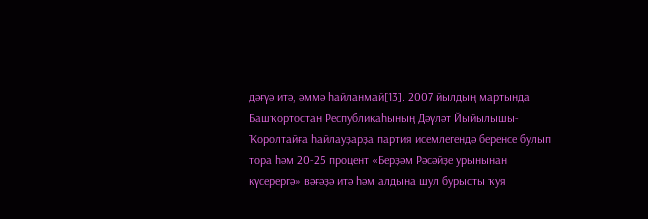дәғүә итә, әммә һайланмай[13]. 2007 йылдың мартында Башҡортостан Республикаһының Дәүләт Йыйылышы-Ҡоролтайға һайлауҙарҙа партия исемлегендә беренсе булып тора һәм 20-25 процент «Берҙәм Рәсәйҙе урынынан күсерергә» вәғәҙә итә һәм алдына шул бурысты ҡуя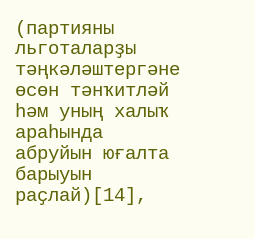(партияны льготаларҙы тәңкәләштергәне өсөн тәнҡитләй һәм уның халыҡ араһында абруйын юғалта барыуын раҫлай)[14],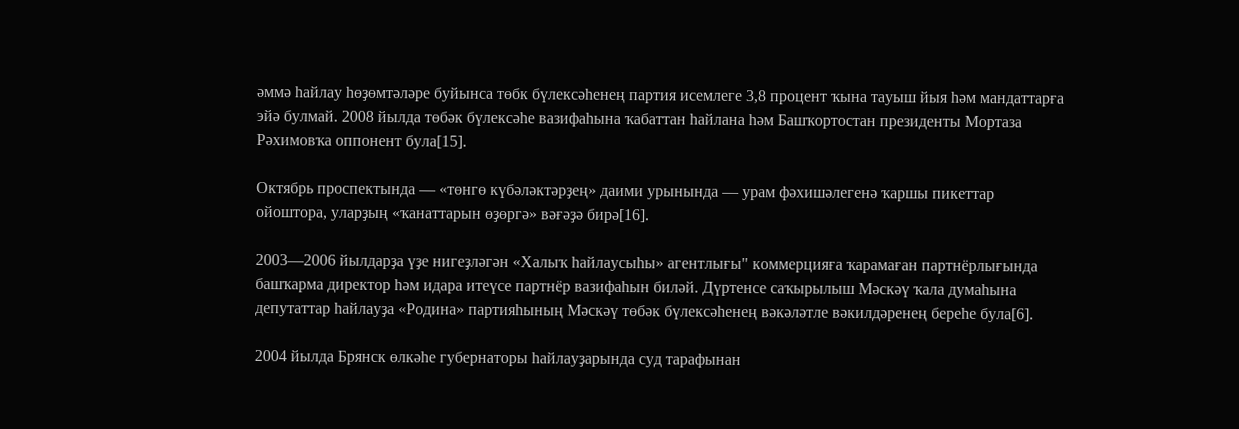әммә һайлау һөҙөмтәләре буйынса төбк бүлексәһенең партия исемлеге 3,8 процент ҡына тауыш йыя һәм мандаттарға эйә булмай. 2008 йылда төбәк бүлексәһе вазифаһына ҡабаттан һайлана һәм Башҡортостан президенты Мортаза Рәхимовҡа оппонент була[15].

Октябрь проспектында — «төнгө күбәләктәрҙең» даими урынында — урам фәхишәлегенә ҡаршы пикеттар ойоштора, уларҙың «ҡанаттарын өҙөргә» вәғәҙә бирә[16].

2003—2006 йылдарҙа үҙе нигеҙләгән «Халыҡ һайлаусыһы» агентлығы" коммерцияға ҡарамаған партнёрлығында башҡарма директор һәм идара итеүсе партнёр вазифаһын биләй. Дүртенсе саҡырылыш Мәскәү ҡала думаһына депутаттар һайлауҙа «Родина» партияһының Мәскәү төбәк бүлексәһенең вәкәләтле вәкилдәренең береһе була[6].

2004 йылда Брянск өлкәһе губернаторы һайлауҙарында суд тарафынан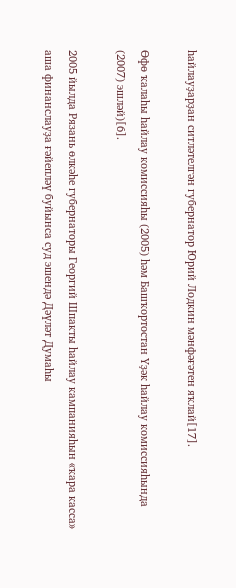һайлауҙарҙан ситләтелгән губернатор Юрий Лодкин мәнфәғәтен яҡлай[17].

Өфө ҡалаһы һайлау комиссияһы (2005) һәм Башҡортостан Үҙәк һайлау комиссияһында (2007) эшләй)[6].

2005 йылда Рязань өлкәһе губернаторы Георгий Шпакты һайлау кампанияһын «ҡара касса» аша финанслауҙа ғәйепләү буйынса суд эшендә Дәүләт Думаһы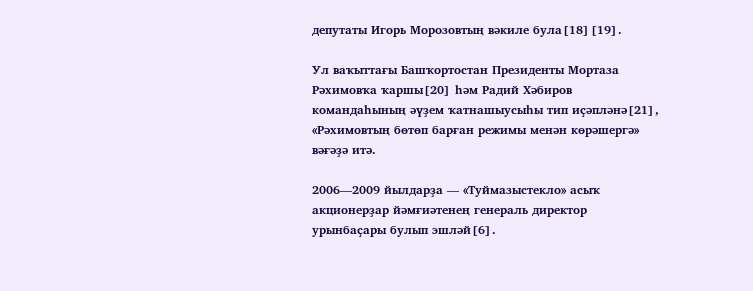депутаты Игорь Морозовтың вәкиле була[18][19].

Ул ваҡыттағы Башҡортостан Президенты Мортаза Рәхимовҡа ҡаршы[20] һәм Радий Хәбиров командаһының әүҙем ҡатнашыусыһы тип иҫәпләнә[21], «Рәхимовтың бөтөп барған режимы менән көрәшергә» вәғәҙә итә.

2006—2009 йылдарҙа — «Туймазыстекло» асыҡ акционерҙар йәмғиәтенең генераль директор урынбаҫары булып эшләй[6].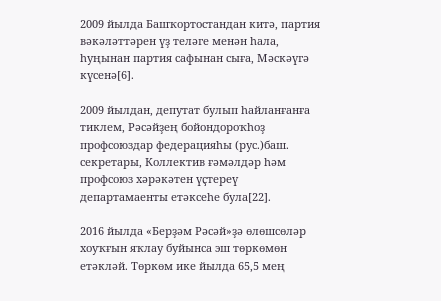2009 йылда Башҡортостандан китә, партия вәкәләттәрен үҙ теләге менән һала, һуңынан партия сафынан сыға, Мәскәүгә күсенә[6].

2009 йылдан, депутат булып һайланғанға тиклем, Рәсәйҙең бойондороҡһоҙ профсоюздар федерацияһы (рус.)баш. секретары, Коллектив ғәмәлдәр һәм профсоюз хәрәкәтен үҫтереү департамаенты етәксеһе була[22].

2016 йылда «Берҙәм Рәсәй»ҙә өлөшсөләр хоуҡғын яҡлау буйынса эш төркөмөн етәкләй. Төркөм ике йылда 65,5 мең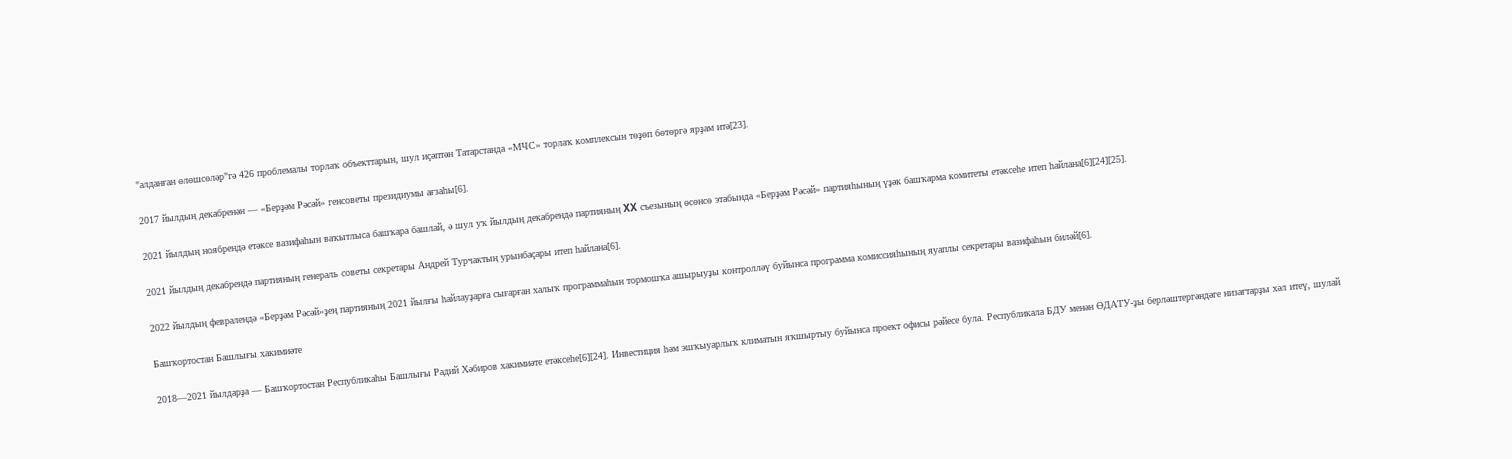"алданған өлөшсөләр"гә 426 проблемалы торлаҡ объекттарын, шул иҫәптән Татарстанда «МЧС» торлаҡ комплексын төҙөп бөтөргә ярҙам итә[23].

2017 йылдың декабренән — «Берҙәм Рәсәй» генсоветы президиумы ағзаһы[6].

2021 йылдың ноябрендә етәксе вазифаһын ваҡытлыса башҡара башлай, ә шул уҡ йылдың декабрендә партияның XX съезының өсөнсө этабында «Берҙәм Рәсәй» партияһының үҙәк башҡарма комитеты етәксеһе итеп һайлана[6][24][25].

2021 йылдың декабрендә партияның генераль советы секретары Андрей Турчактың урынбаҫары итеп һайлана[6].

2022 йылдың февралендә «Берҙәм Рәсәй»ҙең партияның 2021 йылғы һайлауҙарға сығарған халыҡ программаһын тормошҡа ашырыуҙы контролләү буйынса программа комиссияһының яуаплы секретары вазифаһын биләй[6].

Башҡортостан Башлығы хакимиәте

2018—2021 йылдарҙа — Башҡортостан Республикаһы Башлығы Радий Хәбиров хакимиәте етәксеһе[6][24]. Инвестиция һәм эшҡыуарлыҡ климатын яҡшыртыу буйынса проект офисы рәйесе була. Республикала БДУ менән ӨДАТУ-ҙы берләштергәндәге низағтарҙы хәл итеү, шулай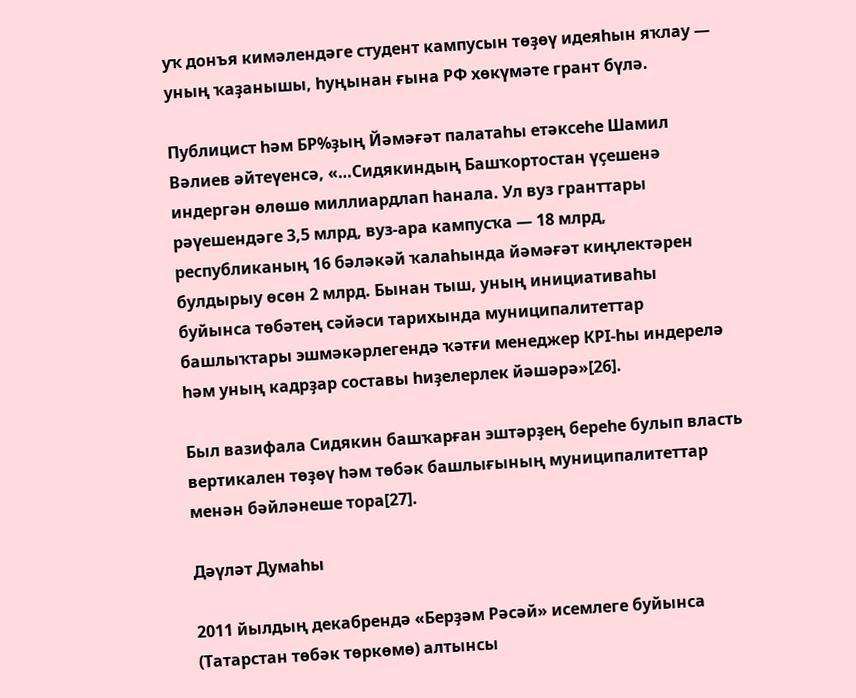уҡ донъя кимәлендәге студент кампусын төҙөү идеяһын яҡлау — уның ҡаҙанышы, һуңынан ғына РФ хөкүмәте грант бүлә.

Публицист һәм БР%ҙың Йәмәғәт палатаһы етәксеһе Шамил Вәлиев әйтеүенсә, «…Сидякиндың Башҡортостан үҫешенә индергән өлөшө миллиардлап һанала. Ул вуз гранттары рәүешендәге 3,5 млрд, вуз-ара кампусҡа — 18 млрд, республиканың 16 бәләкәй ҡалаһында йәмәғәт киңлектәрен булдырыу өсөн 2 млрд. Бынан тыш, уның инициативаһы буйынса төбәтең сәйәси тарихында муниципалитеттар башлыҡтары эшмәкәрлегендә ҡәтғи менеджер КPI-һы индерелә һәм уның кадрҙар составы һиҙелерлек йәшәрә»[26].

Был вазифала Сидякин башҡарған эштәрҙең береһе булып власть вертикален төҙөү һәм төбәк башлығының муниципалитеттар менән бәйләнеше тора[27].

Дәүләт Думаһы

2011 йылдың декабрендә «Берҙәм Рәсәй» исемлеге буйынса (Татарстан төбәк төркөмө) алтынсы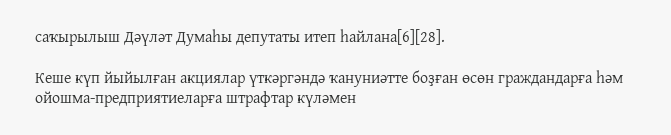саҡырылыш Дәүләт Думаһы депутаты итеп һайлана[6][28].

Кеше күп йыйылған акциялар үткәргәндә ҡануниәтте боҙған өсөн граждандарға һәм ойошма-предприятиеларға штрафтар күләмен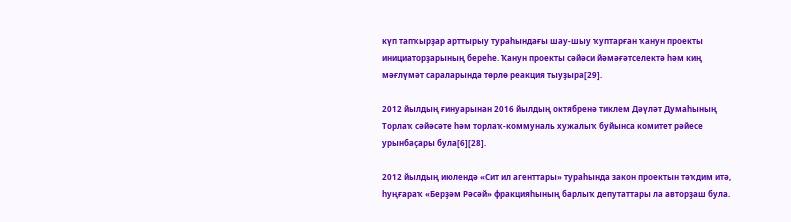күп тапҡырҙар арттырыу тураһындағы шау-шыу ҡуптарған ҡанун проекты инициаторҙарының береһе. Ҡанун проекты сәйәси йәмәғәтселектә һәм киң мәғлүмәт сараларында төрлө реакция тыуҙыра[29].

2012 йылдың ғинуарынан 2016 йылдың октябренә тиклем Дәүләт Думаһының Торлаҡ сәйәсәте һәм торлаҡ-коммуналь хужалыҡ буйынса комитет рәйесе урынбаҫары була[6][28].

2012 йылдың июлендә «Сит ил агенттары» тураһында закон проектын тәҡдим итә, һуңғараҡ «Берҙәм Рәсәй» фракцияһының барлыҡ депутаттары ла авторҙаш була.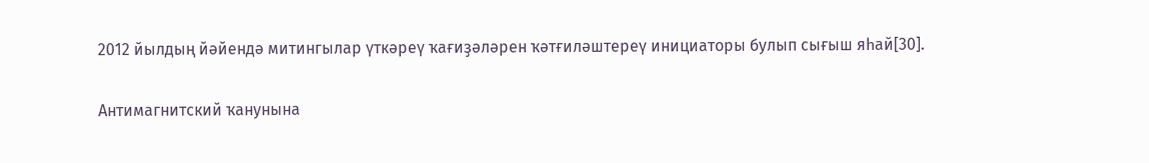2012 йылдың йәйендә митингылар үткәреү ҡағиҙәләрен ҡәтғиләштереү инициаторы булып сығыш яһай[30].

Антимагнитский ҡанунына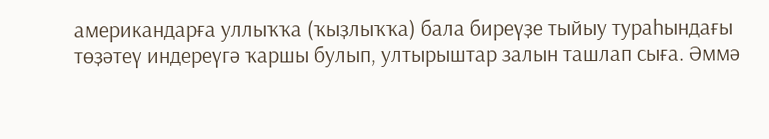американдарға уллыҡҡа (ҡыҙлыҡҡа) бала биреүҙе тыйыу тураһындағы төҙәтеү индереүгә ҡаршы булып, ултырыштар залын ташлап сыға. Әммә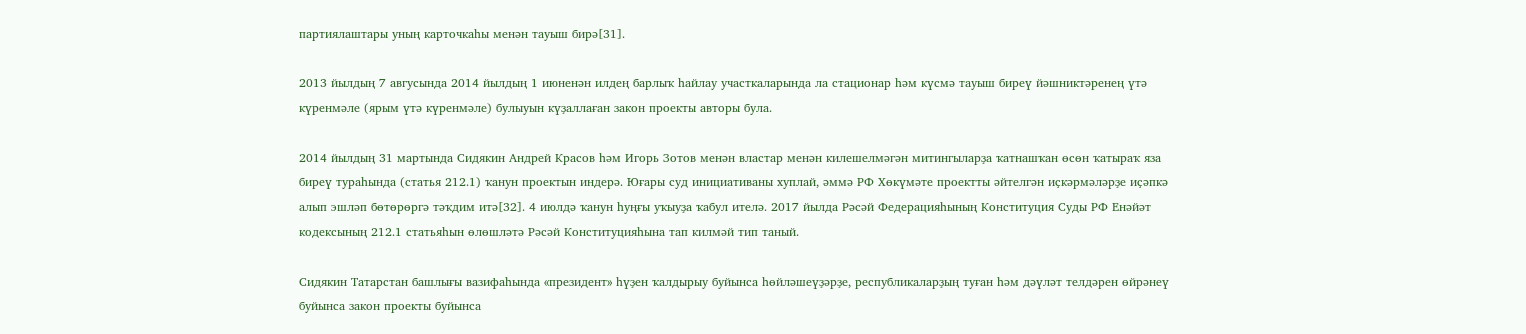партиялаштары уның карточкаһы менән тауыш бирә[31].

2013 йылдың 7 авгусында 2014 йылдың 1 июненән илдең барлыҡ һайлау участкаларында ла стационар һәм күсмә тауыш биреү йәшниктәренең үтә күренмәле (ярым үтә күренмәле) булыуын күҙаллаған закон проекты авторы була.

2014 йылдың 31 мартында Сидякин Андрей Красов һәм Игорь Зотов менән властар менән килешелмәгән митингыларҙа ҡатнашҡан өсөн ҡатыраҡ яза биреү тураһында (статья 212.1) ҡанун проектын индерә. Юғары суд инициативаны хуплай, әммә РФ Хөкүмәте проектты әйтелгән иҫкәрмәләрҙе иҫәпкә алып эшләп бөтөрөргә тәҡдим итә[32]. 4 июлдә ҡанун һуңғы уҡыуҙа ҡабул ителә. 2017 йылда Рәсәй Федерацияһының Конституция Суды РФ Енәйәт кодексының 212.1 статьяһын өлөшләтә Рәсәй Конституцияһына тап килмәй тип таный.

Сидякин Татарстан башлығы вазифаһында «президент» һүҙен ҡалдырыу буйынса һөйләшеүҙәрҙе, республикаларҙың туған һәм дәүләт телдәрен өйрәнеү буйынса закон проекты буйынса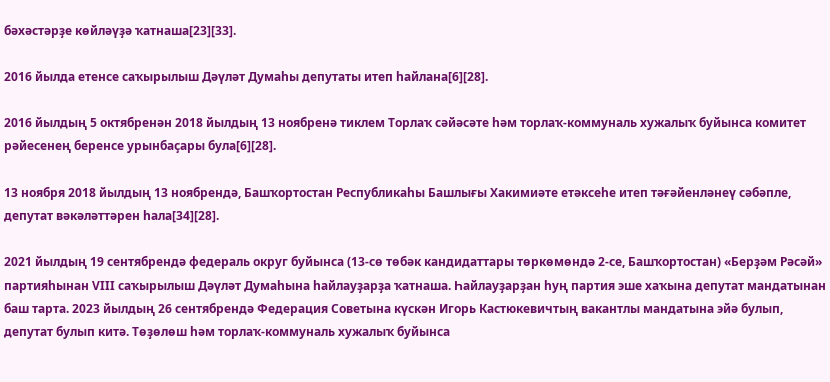бәхәстәрҙе көйләүҙә ҡатнаша[23][33].

2016 йылда етенсе саҡырылыш Дәүләт Думаһы депутаты итеп һайлана[6][28].

2016 йылдың 5 октябренән 2018 йылдың 13 ноябренә тиклем Торлаҡ сәйәсәте һәм торлаҡ-коммуналь хужалыҡ буйынса комитет рәйесенең беренсе урынбаҫары була[6][28].

13 ноября 2018 йылдың 13 ноябрендә, Башҡортостан Республикаһы Башлығы Хакимиәте етәксеһе итеп тәғәйенләнеү сәбәпле, депутат вәкәләттәрен һала[34][28].

2021 йылдың 19 сентябрендә федераль округ буйынса (13-сө төбәк кандидаттары төркөмөндә 2-се, Башҡортостан) «Берҙәм Рәсәй» партияһынан VIII саҡырылыш Дәүләт Думаһына һайлауҙарҙа ҡатнаша. Һайлауҙарҙан һуң партия эше хаҡына депутат мандатынан баш тарта. 2023 йылдың 26 сентябрендә Федерация Советына күскән Игорь Кастюкевичтың вакантлы мандатына эйә булып, депутат булып китә. Төҙөлөш һәм торлаҡ-коммуналь хужалыҡ буйынса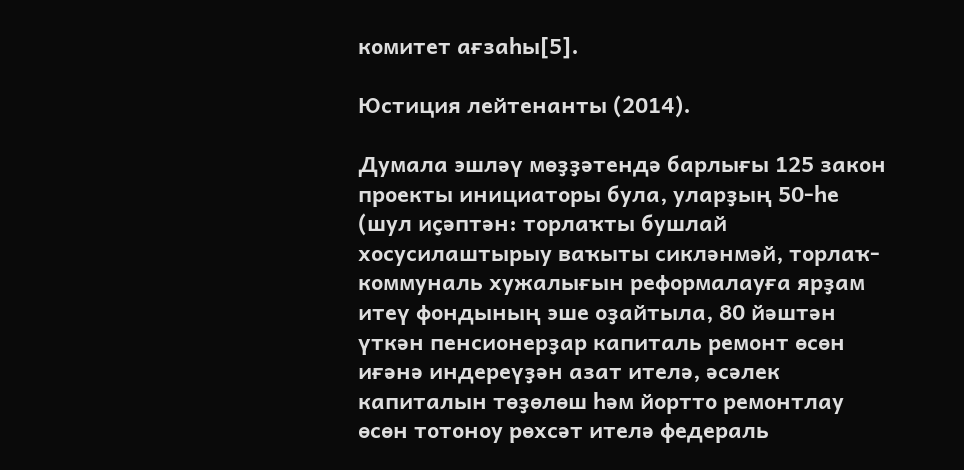комитет ағзаһы[5].

Юстиция лейтенанты (2014).

Думала эшләү мөҙҙәтендә барлығы 125 закон проекты инициаторы була, уларҙың 50-һе (шул иҫәптән: торлаҡты бушлай хосусилаштырыу ваҡыты сикләнмәй, торлаҡ-коммуналь хужалығын реформалауға ярҙам итеү фондының эше оҙайтыла, 80 йәштән үткән пенсионерҙар капиталь ремонт өсөн иғәнә индереүҙән азат ителә, әсәлек капиталын төҙөлөш һәм йортто ремонтлау өсөн тотоноу рөхсәт ителә федераль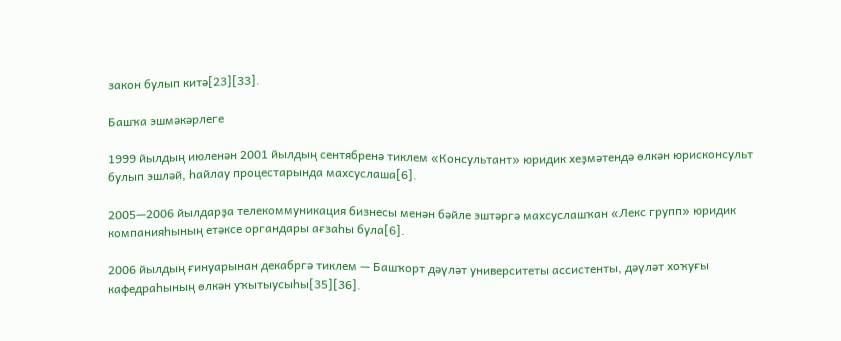закон булып китә[23][33].

Башҡа эшмәкәрлеге

1999 йылдың июленән 2001 йылдың сентябренә тиклем «Консультант» юридик хеҙмәтендә өлкән юрисконсульт булып эшләй, һайлау процестарында махсуслаша[6].

2005—2006 йылдарҙа телекоммуникация бизнесы менән бәйле эштәргә махсуслашҡан «Лекс групп» юридик компанияһының етәксе органдары ағзаһы була[6].

2006 йылдың ғинуарынан декабргә тиклем — Башҡорт дәүләт университеты ассистенты, дәүләт хоҡуғы кафедраһының өлкән уҡытыусыһы[35][36].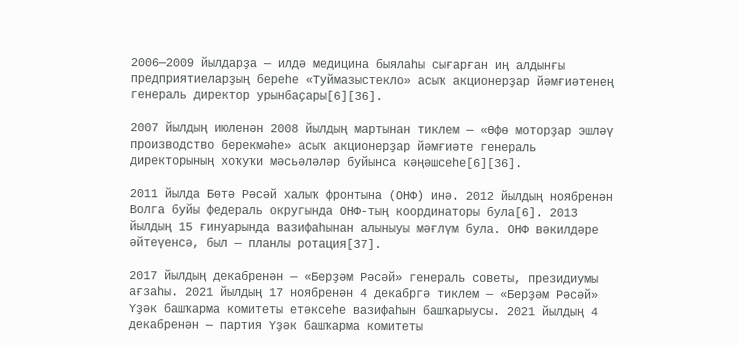2006—2009 йылдарҙа — илдә медицина быялаһы сығарған иң алдынғы предприятиеларҙың береһе «Туймазыстекло» асыҡ акционерҙар йәмғиәтенең генераль директор урынбаҫары[6][36].

2007 йылдың июленән 2008 йылдың мартынан тиклем — «Өфө моторҙар эшләү производство берекмәһе» асыҡ акционерҙар йәмғиәте генераль директорының хоҡуҡи мәсьәләләр буйынса кәңәшсеһе[6][36].

2011 йылда Бөтә Рәсәй халыҡ фронтына (ОНФ) инә. 2012 йылдың ноябренән Волга буйы федераль округында ОНФ-тың координаторы була[6]. 2013 йылдың 15 ғинуарында вазифаһынан алыныуы мәғлүм була. ОНФ вәкилдәре әйтеүенсә, был — планлы ротация[37].

2017 йылдың декабренән — «Берҙәм Рәсәй» генераль советы, президиумы ағзаһы. 2021 йылдың 17 ноябренән 4 декабргә тиклем — «Берҙәм Рәсәй» Үҙәк башҡарма комитеты етәксеһе вазифаһын башҡарыусы. 2021 йылдың 4 декабренән — партия Үҙәк башҡарма комитеты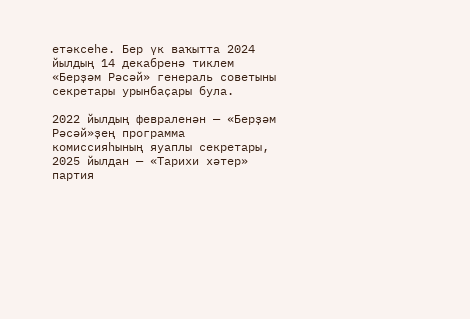етәксеһе. Бер үк ваҡытта 2024 йылдың 14 декабренә тиклем «Берҙәм Рәсәй» генераль советыны секретары урынбаҫары була.

2022 йылдың февраленән — «Берҙәм Рәсәй»ҙең программа комиссияһының яуаплы секретары, 2025 йылдан — «Тарихи хәтер» партия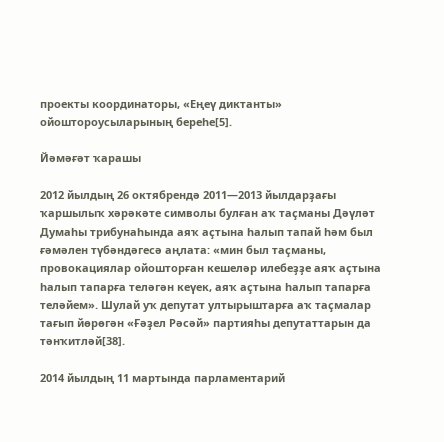проекты координаторы, «Еңеү диктанты» ойоштороусыларының береһе[5].

Йәмәғәт ҡарашы

2012 йылдың 26 октябрендә 2011—2013 йылдарҙағы ҡаршылыҡ хәрәкәте символы булған аҡ таҫманы Дәүләт Думаһы трибунаһында аяҡ аҫтына һалып тапай һәм был ғәмәлен түбәндәгесә аңлата: «мин был таҫманы, провокациялар ойошторған кешеләр илебеҙҙе аяҡ аҫтына һалып тапарға теләгән кеүек, аяҡ аҫтына һалып тапарға теләйем». Шулай уҡ депутат ултырыштарға аҡ таҫмалар тағып йөрөгән «Ғәҙел Рәсәй» партияһы депутаттарын да тәнҡитләй[38].

2014 йылдың 11 мартында парламентарий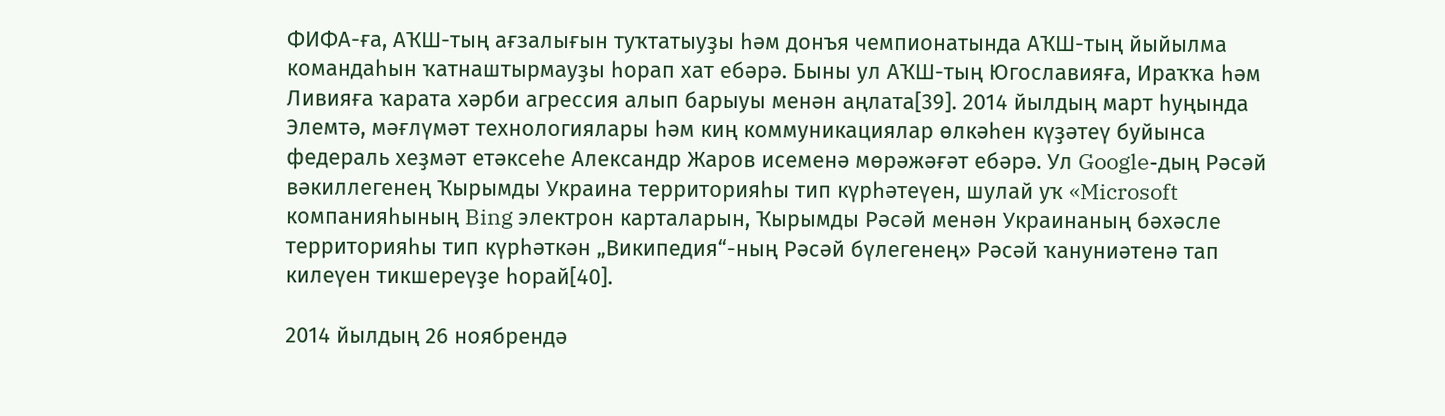ФИФА-ға, АҠШ-тың ағзалығын туҡтатыуҙы һәм донъя чемпионатында АҠШ-тың йыйылма командаһын ҡатнаштырмауҙы һорап хат ебәрә. Быны ул АҠШ-тың Югославияға, Ираҡҡа һәм Ливияға ҡарата хәрби агрессия алып барыуы менән аңлата[39]. 2014 йылдың март һуңында Элемтә, мәғлүмәт технологиялары һәм киң коммуникациялар өлкәһен күҙәтеү буйынса федераль хеҙмәт етәксеһе Александр Жаров исеменә мөрәжәғәт ебәрә. Ул Google-дың Рәсәй вәкиллегенең Ҡырымды Украина территорияһы тип күрһәтеүен, шулай уҡ «Microsoft компанияһының Bing электрон карталарын, Ҡырымды Рәсәй менән Украинаның бәхәсле территорияһы тип күрһәткән „Википедия“-ның Рәсәй бүлегенең» Рәсәй ҡануниәтенә тап килеүен тикшереүҙе һорай[40].

2014 йылдың 26 ноябрендә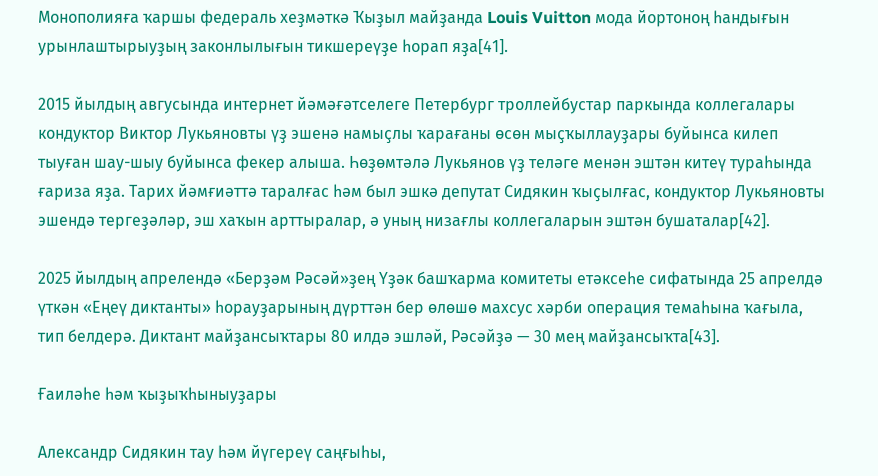Монополияға ҡаршы федераль хеҙмәткә Ҡыҙыл майҙанда Louis Vuitton мода йортоноң һандығын урынлаштырыуҙың законлылығын тикшереүҙе һорап яҙа[41].

2015 йылдың авгусында интернет йәмәғәтселеге Петербург троллейбустар паркында коллегалары кондуктор Виктор Лукьяновты үҙ эшенә намыҫлы ҡарағаны өсөн мыҫҡыллауҙары буйынса килеп тыуған шау-шыу буйынса фекер алыша. Һөҙөмтәлә Лукьянов үҙ теләге менән эштән китеү тураһында ғариза яҙа. Тарих йәмғиәттә таралғас һәм был эшкә депутат Сидякин ҡыҫылғас, кондуктор Лукьяновты эшендә тергеҙәләр, эш хаҡын арттыралар, ә уның низағлы коллегаларын эштән бушаталар[42].

2025 йылдың апрелендә «Берҙәм Рәсәй»ҙең Үҙәк башҡарма комитеты етәксеһе сифатында 25 апрелдә үткән «Еңеү диктанты» һорауҙарының дүрттән бер өлөшө махсус хәрби операция темаһына ҡағыла, тип белдерә. Диктант майҙансыҡтары 80 илдә эшләй, Рәсәйҙә — 30 мең майҙансыҡта[43].

Ғаиләһе һәм ҡыҙыҡһыныуҙары

Александр Сидякин тау һәм йүгереү саңғыһы,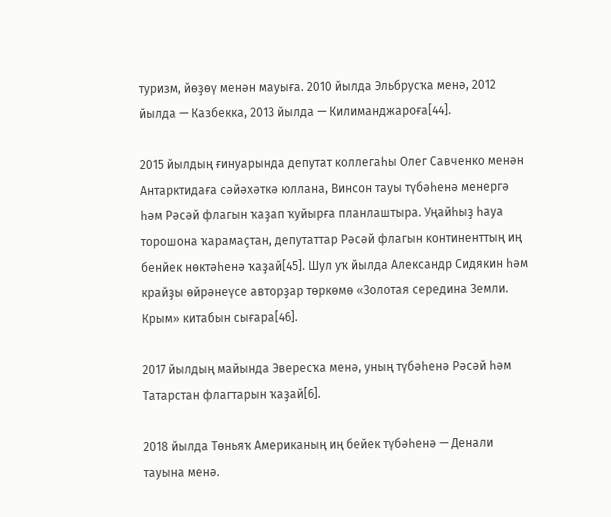туризм, йөҙөү менән мауыға. 2010 йылда Эльбрусҡа менә, 2012 йылда — Казбекка, 2013 йылда — Килиманджароға[44].

2015 йылдың ғинуарында депутат коллегаһы Олег Савченко менән Антарктидаға сәйәхәткә юллана, Винсон тауы түбәһенә менергә һәм Рәсәй флагын ҡаҙап ҡуйырға планлаштыра. Уңайһыҙ һауа торошона ҡарамаҫтан, депутаттар Рәсәй флагын континенттың иң бенйек нөктәһенә ҡаҙай[45]. Шул уҡ йылда Александр Сидякин һәм крайҙы өйрәнеүсе авторҙар төркөмө «Золотая середина Земли. Крым» китабын сығара[46].

2017 йылдың майында Эвересҡа менә, уның түбәһенә Рәсәй һәм Татарстан флагтарын ҡаҙай[6].

2018 йылда Төньяҡ Американың иң бейек түбәһенә — Денали тауына менә.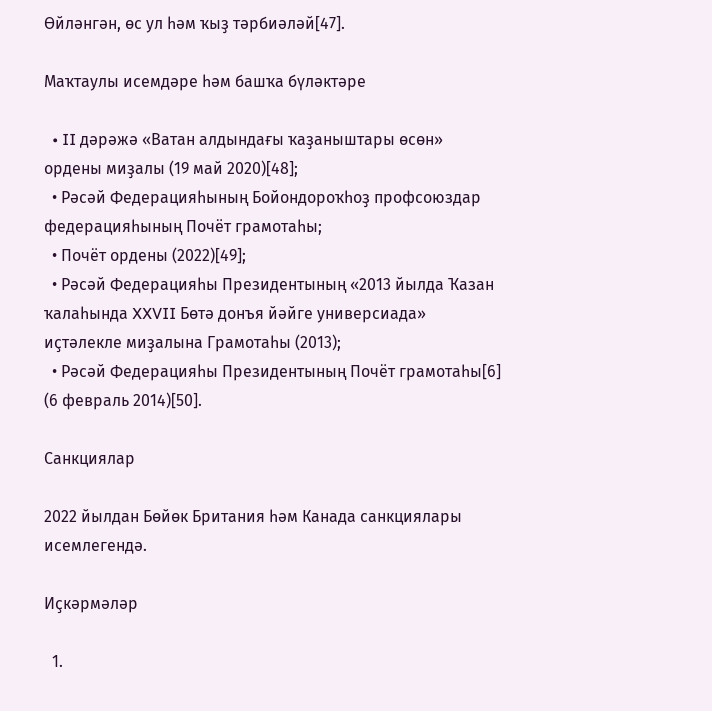Өйләнгән, өс ул һәм ҡыҙ тәрбиәләй[47].

Маҡтаулы исемдәре һәм башҡа бүләктәре

  • II дәрәжә «Ватан алдындағы ҡаҙаныштары өсөн» ордены миҙалы (19 май 2020)[48];
  • Рәсәй Федерацияһының Бойондороҡһоҙ профсоюздар федерацияһының Почёт грамотаһы;
  • Почёт ордены (2022)[49];
  • Рәсәй Федерацияһы Президентының «2013 йылда Ҡазан ҡалаһында XXVII Бөтә донъя йәйге универсиада» иҫтәлекле миҙалына Грамотаһы (2013);
  • Рәсәй Федерацияһы Президентының Почёт грамотаһы[6] (6 февраль 2014)[50].

Санкциялар

2022 йылдан Бөйөк Британия һәм Канада санкциялары исемлегендә.

Иҫкәрмәләр

  1.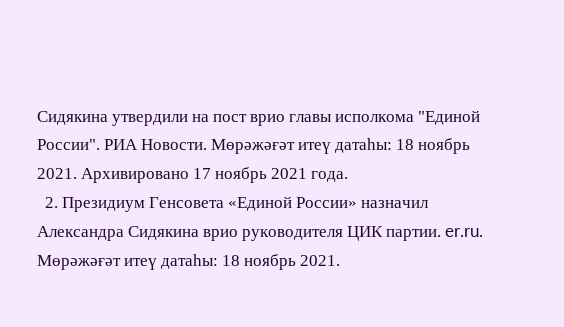Сидякина утвердили на пост врио главы исполкома "Единой России". РИА Новости. Мөрәжәғәт итеү датаһы: 18 ноябрь 2021. Архивировано 17 ноябрь 2021 года.
  2. Президиум Генсовета «Единой России» назначил Александра Сидякина врио руководителя ЦИК партии. er.ru. Мөрәжәғәт итеү датаһы: 18 ноябрь 2021.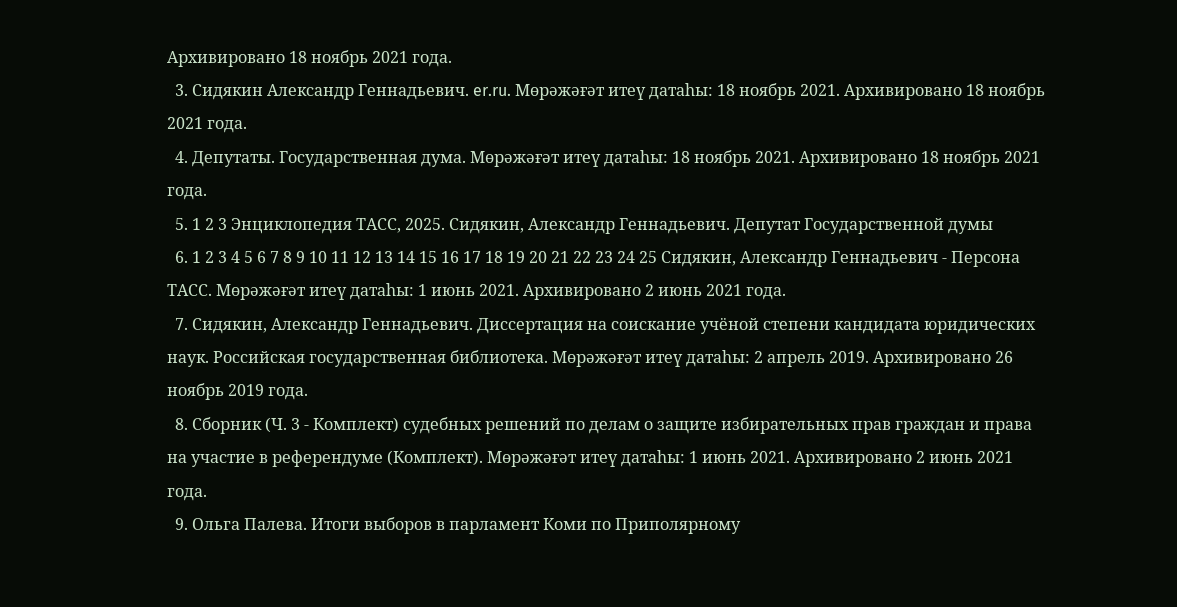Архивировано 18 ноябрь 2021 года.
  3. Сидякин Александр Геннадьевич. er.ru. Мөрәжәғәт итеү датаһы: 18 ноябрь 2021. Архивировано 18 ноябрь 2021 года.
  4. Депутаты. Государственная дума. Мөрәжәғәт итеү датаһы: 18 ноябрь 2021. Архивировано 18 ноябрь 2021 года.
  5. 1 2 3 Энциклопедия ТАСС, 2025. Сидякин, Александр Геннадьевич. Депутат Государственной думы
  6. 1 2 3 4 5 6 7 8 9 10 11 12 13 14 15 16 17 18 19 20 21 22 23 24 25 Сидякин, Александр Геннадьевич - Персона ТАСС. Мөрәжәғәт итеү датаһы: 1 июнь 2021. Архивировано 2 июнь 2021 года.
  7. Сидякин, Александр Геннадьевич. Диссертация на соискание учёной степени кандидата юридических наук. Российская государственная библиотека. Мөрәжәғәт итеү датаһы: 2 апрель 2019. Архивировано 26 ноябрь 2019 года.
  8. Сборник (Ч. 3 - Комплект) судебных решений по делам о защите избирательных прав граждан и права на участие в референдуме (Комплект). Мөрәжәғәт итеү датаһы: 1 июнь 2021. Архивировано 2 июнь 2021 года.
  9. Ольга Палева. Итоги выборов в парламент Коми по Приполярному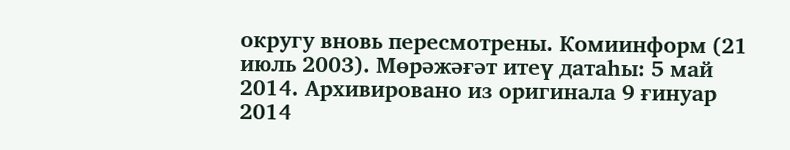округу вновь пересмотрены. Комиинформ (21 июль 2003). Мөрәжәғәт итеү датаһы: 5 май 2014. Архивировано из оригинала 9 ғинуар 2014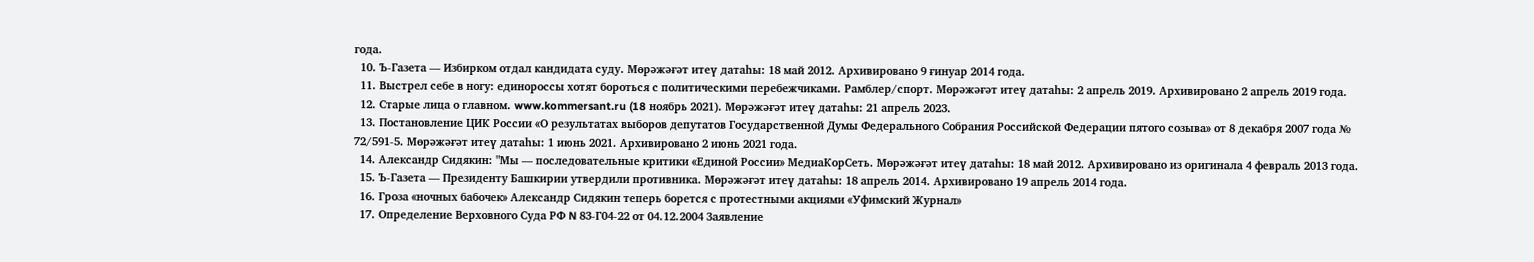года.
  10. Ъ-Газета — Избирком отдал кандидата суду. Мөрәжәғәт итеү датаһы: 18 май 2012. Архивировано 9 ғинуар 2014 года.
  11. Выстрел себе в ногу: единороссы хотят бороться с политическими перебежчиками. Рамблер/спорт. Мөрәжәғәт итеү датаһы: 2 апрель 2019. Архивировано 2 апрель 2019 года.
  12. Старые лица о главном. www.kommersant.ru (18 ноябрь 2021). Мөрәжәғәт итеү датаһы: 21 апрель 2023.
  13. Постановление ЦИК России «О результатах выборов депутатов Государственной Думы Федерального Собрания Российской Федерации пятого созыва» от 8 декабря 2007 года № 72/591-5. Мөрәжәғәт итеү датаһы: 1 июнь 2021. Архивировано 2 июнь 2021 года.
  14. Александр Сидякин: "Мы — последовательные критики «Единой России» МедиаКорСеть. Мөрәжәғәт итеү датаһы: 18 май 2012. Архивировано из оригинала 4 февраль 2013 года.
  15. Ъ-Газета — Президенту Башкирии утвердили противника. Мөрәжәғәт итеү датаһы: 18 апрель 2014. Архивировано 19 апрель 2014 года.
  16. Гроза «ночных бабочек» Александр Сидякин теперь борется с протестными акциями «Уфимский Журнал»
  17. Определение Верховного Суда РФ N 83-Г04-22 от 04.12.2004 Заявление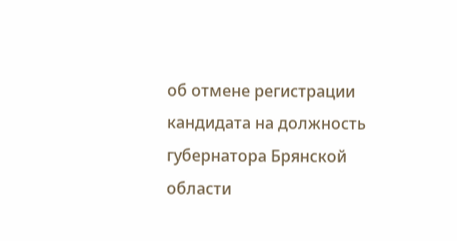об отмене регистрации кандидата на должность губернатора Брянской области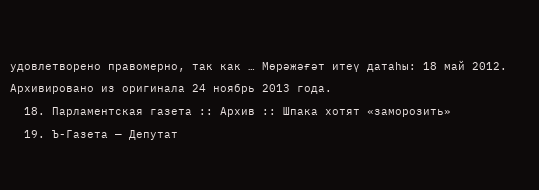удовлетворено правомерно, так как … Мөрәжәғәт итеү датаһы: 18 май 2012. Архивировано из оригинала 24 ноябрь 2013 года.
  18. Парламентская газета :: Архив :: Шпака хотят «заморозить»
  19. Ъ-Газета — Депутат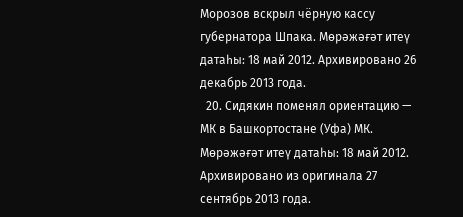Морозов вскрыл чёрную кассу губернатора Шпака. Мөрәжәғәт итеү датаһы: 18 май 2012. Архивировано 26 декабрь 2013 года.
  20. Сидякин поменял ориентацию — МК в Башкортостане (Уфа) МК. Мөрәжәғәт итеү датаһы: 18 май 2012. Архивировано из оригинала 27 сентябрь 2013 года.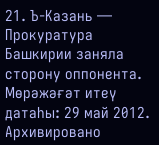21. Ъ-Казань — Прокуратура Башкирии заняла сторону оппонента. Мөрәжәғәт итеү датаһы: 29 май 2012. Архивировано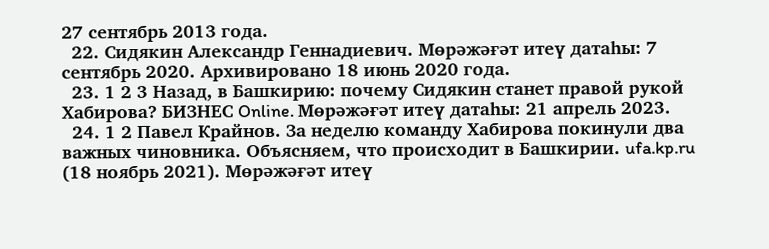27 сентябрь 2013 года.
  22. Сидякин Александр Геннадиевич. Мөрәжәғәт итеү датаһы: 7 сентябрь 2020. Архивировано 18 июнь 2020 года.
  23. 1 2 3 Назад, в Башкирию: почему Сидякин станет правой рукой Хабирова? БИЗНЕС Online. Мөрәжәғәт итеү датаһы: 21 апрель 2023.
  24. 1 2 Павел Крайнов. За неделю команду Хабирова покинули два важных чиновника. Объясняем, что происходит в Башкирии. ufa.kp.ru (18 ноябрь 2021). Мөрәжәғәт итеү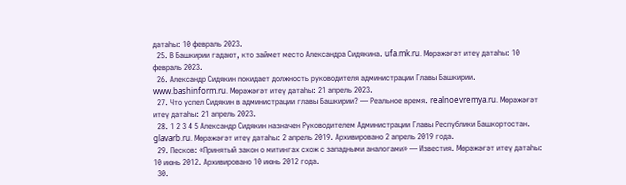датаһы: 10 февраль 2023.
  25. В Башкирии гадают, кто займет место Александра Сидякина. ufa.mk.ru. Мөрәжәғәт итеү датаһы: 10 февраль 2023.
  26. Александр Сидякин покидает должность руководителя администрации Главы Башкирии. www.bashinform.ru. Мөрәжәғәт итеү датаһы: 21 апрель 2023.
  27. Что успел Сидякин в администрации главы Башкирии? — Реальное время. realnoevremya.ru. Мөрәжәғәт итеү датаһы: 21 апрель 2023.
  28. 1 2 3 4 5 Александр Сидякин назначен Руководителем Администрации Главы Республики Башкортостан. glavarb.ru. Мөрәжәғәт итеү датаһы: 2 апрель 2019. Архивировано 2 апрель 2019 года.
  29. Песков: «Принятый закон о митингах схож с западными аналогами» — Известия. Мөрәжәғәт итеү датаһы: 10 июнь 2012. Архивировано 10 июнь 2012 года.
  30.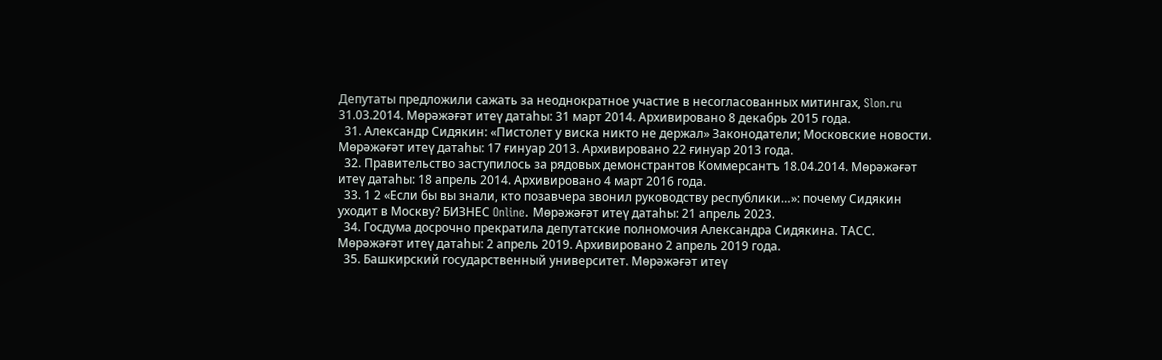Депутаты предложили сажать за неоднократное участие в несогласованных митингах, Slon.ru 31.03.2014. Мөрәжәғәт итеү датаһы: 31 март 2014. Архивировано 8 декабрь 2015 года.
  31. Александр Сидякин: «Пистолет у виска никто не держал» Законодатели; Московские новости. Мөрәжәғәт итеү датаһы: 17 ғинуар 2013. Архивировано 22 ғинуар 2013 года.
  32. Правительство заступилось за рядовых демонстрантов Коммерсантъ 18.04.2014. Мөрәжәғәт итеү датаһы: 18 апрель 2014. Архивировано 4 март 2016 года.
  33. 1 2 «Если бы вы знали, кто позавчера звонил руководству республики…»: почему Сидякин уходит в Москву? БИЗНЕС Online. Мөрәжәғәт итеү датаһы: 21 апрель 2023.
  34. Госдума досрочно прекратила депутатские полномочия Александра Сидякина. ТАСС. Мөрәжәғәт итеү датаһы: 2 апрель 2019. Архивировано 2 апрель 2019 года.
  35. Башкирский государственный университет. Мөрәжәғәт итеү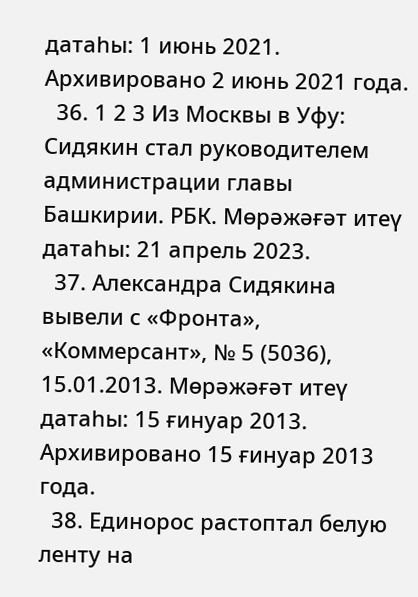датаһы: 1 июнь 2021. Архивировано 2 июнь 2021 года.
  36. 1 2 3 Из Москвы в Уфу: Сидякин стал руководителем администрации главы Башкирии. РБК. Мөрәжәғәт итеү датаһы: 21 апрель 2023.
  37. Александра Сидякина вывели с «Фронта», «Коммерсант», № 5 (5036), 15.01.2013. Мөрәжәғәт итеү датаһы: 15 ғинуар 2013. Архивировано 15 ғинуар 2013 года.
  38. Единорос растоптал белую ленту на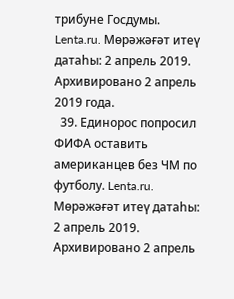трибуне Госдумы. Lenta.ru. Мөрәжәғәт итеү датаһы: 2 апрель 2019. Архивировано 2 апрель 2019 года.
  39. Единорос попросил ФИФА оставить американцев без ЧМ по футболу. Lenta.ru. Мөрәжәғәт итеү датаһы: 2 апрель 2019. Архивировано 2 апрель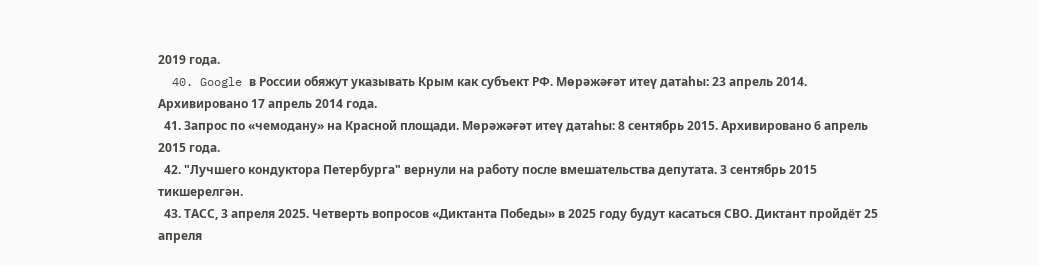2019 года.
  40. Google в России обяжут указывать Крым как субъект РФ. Мөрәжәғәт итеү датаһы: 23 апрель 2014. Архивировано 17 апрель 2014 года.
  41. Запрос по «чемодану» на Красной площади. Мөрәжәғәт итеү датаһы: 8 сентябрь 2015. Архивировано 6 апрель 2015 года.
  42. "Лучшего кондуктора Петербурга" вернули на работу после вмешательства депутата. 3 сентябрь 2015 тикшерелгән.
  43. ТАСС, 3 апреля 2025. Четверть вопросов «Диктанта Победы» в 2025 году будут касаться СВО. Диктант пройдёт 25 апреля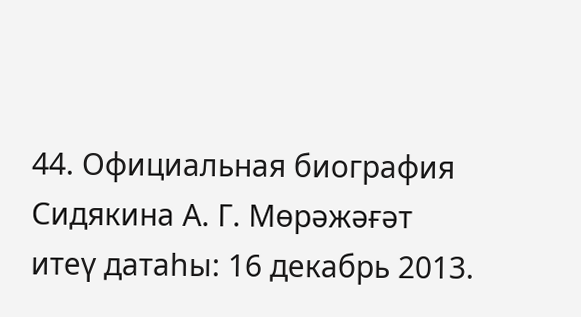44. Официальная биография Сидякина А. Г. Мөрәжәғәт итеү датаһы: 16 декабрь 2013.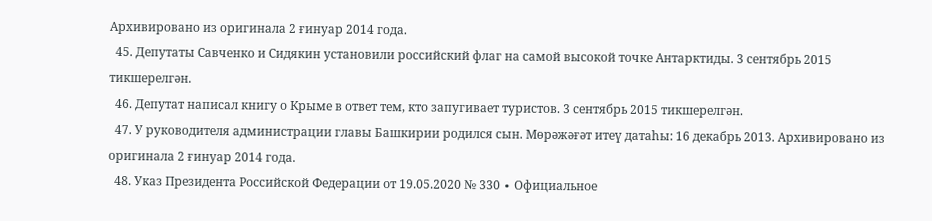Архивировано из оригинала 2 ғинуар 2014 года.
  45. Депутаты Савченко и Сидякин установили российский флаг на самой высокой точке Антарктиды. 3 сентябрь 2015 тикшерелгән.
  46. Депутат написал книгу о Крыме в ответ тем, кто запугивает туристов. 3 сентябрь 2015 тикшерелгән.
  47. У руководителя администрации главы Башкирии родился сын. Мөрәжәғәт итеү датаһы: 16 декабрь 2013. Архивировано из оригинала 2 ғинуар 2014 года.
  48. Указ Президента Российской Федерации от 19.05.2020 № 330 ∙ Официальное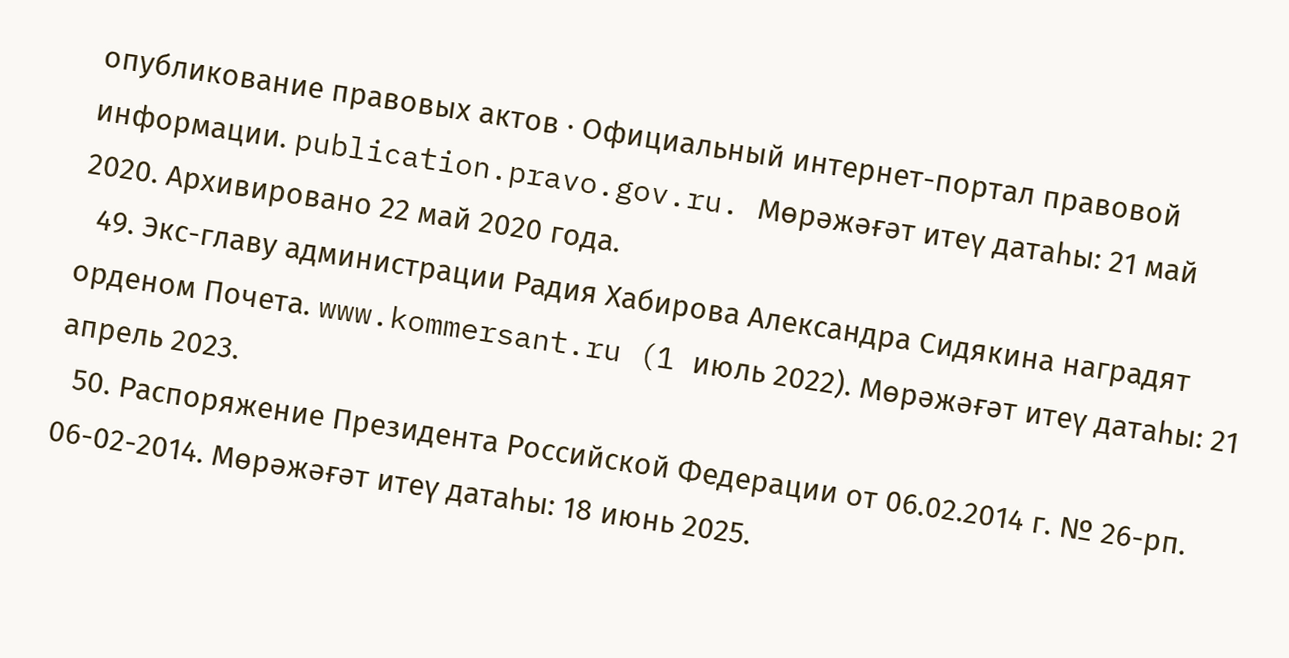опубликование правовых актов ∙ Официальный интернет-портал правовой информации. publication.pravo.gov.ru. Мөрәжәғәт итеү датаһы: 21 май 2020. Архивировано 22 май 2020 года.
  49. Экс-главу администрации Радия Хабирова Александра Сидякина наградят орденом Почета. www.kommersant.ru (1 июль 2022). Мөрәжәғәт итеү датаһы: 21 апрель 2023.
  50. Распоряжение Президента Российской Федерации от 06.02.2014 г. № 26-рп. 06-02-2014. Мөрәжәғәт итеү датаһы: 18 июнь 2025.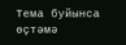Тема буйынса өҫтәмә